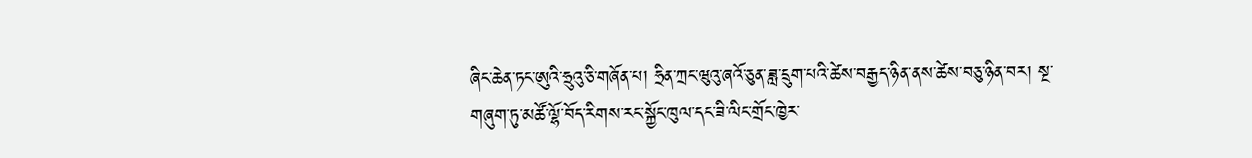ཞིང་ཆེན་ཏང་ཨུའི་ཧྲུའུ་ཅི་གཞོན་པ། ཧྲིན་ཀྲང་ཝུའུ་ཞའོ་ཅུན་ཟླ་དྲུག་པའི་ཚེས་བརྒྱད་ཉིན་ནས་ཚེས་བཅུ་ཉིན་བར། སྔ་གཞུག་ཏུ་མཚོ་ལྷོ་བོད་རིགས་རང་སྐྱོང་ཁུལ་དང་ཟི་ལིང་གྲོང་ཁྱེར་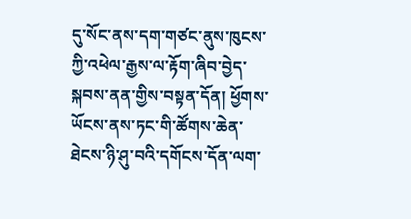དུ་སོང་ནས་དག་གཙང་ནུས་ཁུངས་ཀྱི་འཕེལ་རྒྱས་ལ་རྟོག་ཞིབ་བྱེད་སྐབས་ནན་གྱིས་བསྟན་དོན། ཕྱོགས་ཡོངས་ནས་ཏང་གི་ཚོགས་ཆེན་ཐེངས་ཉི་ཤུ་བའི་དགོངས་དོན་ལག་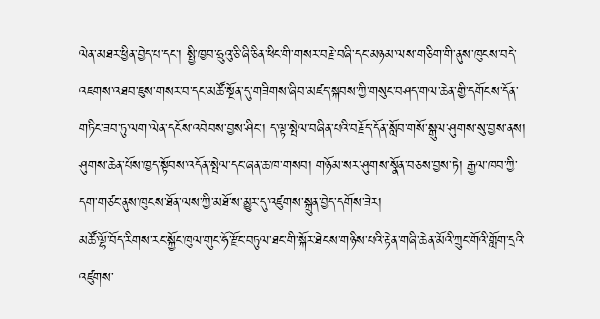ལེན་མཐར་ཕྱིན་བྱེད་པ་དང་། སྤྱི་ཁྱབ་ཧྲུའུ་ཅི་ཞི་ཅིན་ཕིང་གི་གསར་བརྗེ་བཞི་དང་མཉམ་ལས་གཅིག་གི་ནུས་ཁུངས་བདེ་འཇགས་འཐབ་ཇུས་གསར་བ་དང་མཚོ་སྔོན་དུ་གཟིགས་ཞིབ་མཛད་སྐབས་ཀྱི་གསུང་བཤད་གལ་ཆེན་གྱི་དགོངས་དོན་གཏིང་ཟབ་ཏུ་ལག་ལེན་དངོས་འབེབས་བྱས་ཤིང་། ད་ལྟ་སྤེལ་བཞིན་པའི་བརྗོད་དོན་སློབ་གསོ་སྒུལ་ཤུགས་སུ་བྱས་ནས། ཤུགས་ཆེན་པོས་ཁྱད་སྟོབས་འདོན་སྤེལ་དང་ཞན་ཆ་ཁ་གསབ། གཉོམ་སར་ཤུགས་སྣོན་བཅས་བྱས་ཏེ། རྒྱལ་ཁབ་ཀྱི་དག་གཙང་ནུས་ཁུངས་ཐོན་ལས་ཀྱི་མཐོ་ས་མྱུར་དུ་འཛུགས་སྐྲུན་བྱེད་དགོས་ཟེར།
མཚོ་ལྷོ་བོད་རིགས་རང་སྐྱོང་ཁུལ་གུང་ཧོ་རྫོང་བཏུལ་ཐང་གི་སྐོར་ཐེངས་གཉིས་པའི་རྟེན་གཞི་ཆེན་མོའི་ཀྲུང་གོའི་གློག་དྲའི་འཛུགས་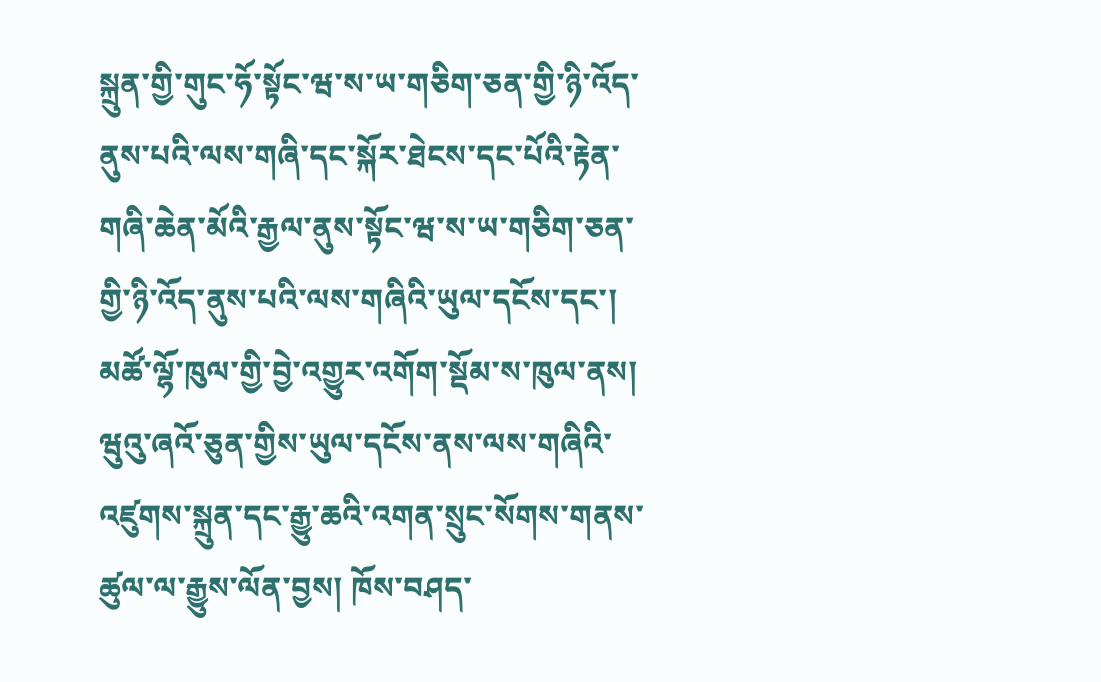སྐྲུན་གྱི་གུང་ཧོ་སྟོང་ཝ་ས་ཡ་གཅིག་ཅན་གྱི་ཉི་འོད་ནུས་པའི་ལས་གཞི་དང་སྐོར་ཐེངས་དང་པོའི་རྟེན་གཞི་ཆེན་མོའི་རྒྱལ་ནུས་སྟོང་ཝ་ས་ཡ་གཅིག་ཅན་གྱི་ཉི་འོད་ནུས་པའི་ལས་གཞིའི་ཡུལ་དངོས་དང་། མཚོ་ལྷོ་ཁུལ་གྱི་བྱེ་འགྱུར་འགོག་སྡོམ་ས་ཁུལ་ནས། ཝུའུ་ཞའོ་ཅུན་གྱིས་ཡུལ་དངོས་ནས་ལས་གཞིའི་འཛུགས་སྐྲུན་དང་རྒྱུ་ཆའི་འགན་སྲུང་སོགས་གནས་ཚུལ་ལ་རྒྱུས་ལོན་བྱས། ཁོས་བཤད་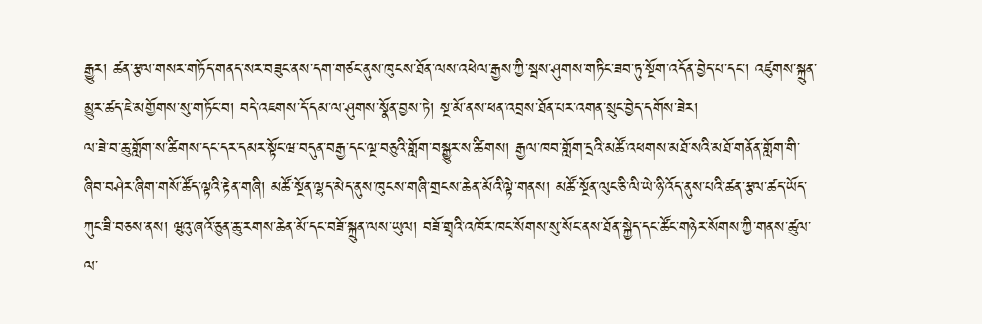རྒྱུར། ཚན་རྩལ་གསར་གཏོད་གནད་སར་བཟུང་ནས་དག་གཙང་ནུས་ཁུངས་ཐོན་ལས་འཕེལ་རྒྱས་ཀྱི་སྦས་ཤུགས་གཏིང་ཟབ་ཏུ་སྔོག་འདོན་བྱེད་པ་དང་། འཛུགས་སྐྲུན་མྱུར་ཚད་ཇེ་མགྱོགས་སུ་གཏོང་བ། བདེ་འཇགས་དོ་དམ་ལ་ཤུགས་སྣོན་བྱས་ཏེ། སྔ་མོ་ནས་ཕན་འབྲས་ཐོན་པར་འགན་སྲུང་བྱེད་དགོས་ཟེར།
ལ་ཟེ་བ་ཆུ་གློག་ས་ཚིགས་དང་དར་དམར་སྟོང་ཝ་བདུན་བརྒྱ་དང་ལྔ་བཅུའི་གློག་བསྒྱུར་ས་ཚིགས། རྒྱལ་ཁབ་གློག་དྲའི་མཚོ་འཕགས་མཐོ་སའི་མཐོ་གནོན་གློག་གི་ཞིབ་བཤེར་ཞིག་གསོ་ཚོད་ལྟའི་རྟེན་གཞི། མཚོ་སྔོན་ལྷད་མེད་ནུས་ཁུངས་གཞི་གྲངས་ཆེན་མོའི་ལྟེ་གནས། མཚོ་སྔོན་ལུང་ཅི་ལི་ཡེ་ཉི་འོད་ནུས་པའི་ཚན་རྩལ་ཚད་ཡོད་ཀུང་ཟི་བཅས་ནས། ཝུའུ་ཞའོ་ཅུན་ཆུ་རགས་ཆེན་མོ་དང་བཟོ་སྐྲུན་ལས་ཡུལ། བཟོ་གྲྭའི་འཁོར་ཁང་སོགས་སུ་སོང་ནས་ཐོན་སྐྱེད་དང་ཚོང་གཉེར་སོགས་ཀྱི་གནས་ཚུལ་ལ་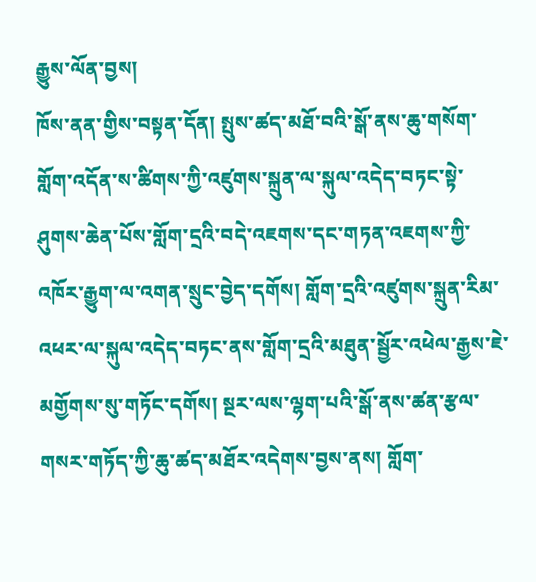རྒྱུས་ལོན་བྱས།
ཁོས་ནན་གྱིས་བསྟན་དོན། སྤུས་ཚད་མཐོ་བའི་སྒོ་ནས་ཆུ་གསོག་གློག་འདོན་ས་ཚིགས་ཀྱི་འཛུགས་སྐྲུན་ལ་སྐུལ་འདེད་བཏང་སྟེ་ཤུགས་ཆེན་པོས་གློག་དྲའི་བདེ་འཇགས་དང་གཏན་འཇགས་ཀྱི་འཁོར་རྒྱུག་ལ་འགན་སྲུང་བྱེད་དགོས། གློག་དྲའི་འཛུགས་སྐྲུན་རིམ་འཕར་ལ་སྐུལ་འདེད་བཏང་ནས་གློག་དྲའི་མཐུན་སྦྱོར་འཕེལ་རྒྱས་ཇེ་མགྱོགས་སུ་གཏོང་དགོས། སྔར་ལས་ལྷག་པའི་སྒོ་ནས་ཚན་རྩལ་གསར་གཏོད་ཀྱི་ཆུ་ཚད་མཐོར་འདེགས་བྱས་ནས། གློག་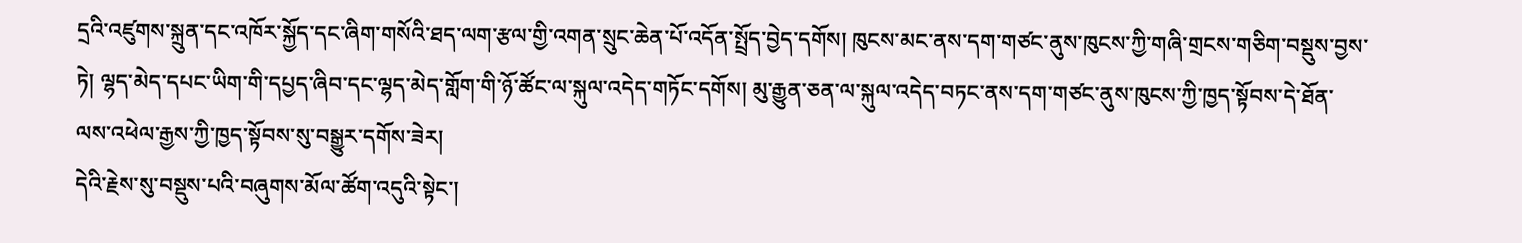དྲའི་འཛུགས་སྐྲུན་དང་འཁོར་སྐྱོད་དང་ཞིག་གསོའི་ཐད་ལག་རྩལ་གྱི་འགན་སྲུང་ཆེན་པོ་འདོན་སྤྲོད་བྱེད་དགོས། ཁུངས་མང་ནས་དག་གཙང་ནུས་ཁུངས་ཀྱི་གཞི་གྲངས་གཅིག་བསྡུས་བྱས་ཏེ། ལྷད་མེད་དཔང་ཡིག་གི་དཔྱད་ཞིབ་དང་ལྷད་མེད་གློག་གི་ཉོ་ཚོང་ལ་སྐུལ་འདེད་གཏོང་དགོས། མུ་རྒྱུན་ཅན་ལ་སྐུལ་འདེད་བཏང་ནས་དག་གཙང་ནུས་ཁུངས་ཀྱི་ཁྱད་སྟོབས་དེ་ཐོན་ལས་འཕེལ་རྒྱས་ཀྱི་ཁྱད་སྟོབས་སུ་བསྒྱུར་དགོས་ཟེར།
དེའི་རྗེས་སུ་བསྡུས་པའི་བཞུགས་མོལ་ཚོག་འདུའི་སྟེང་།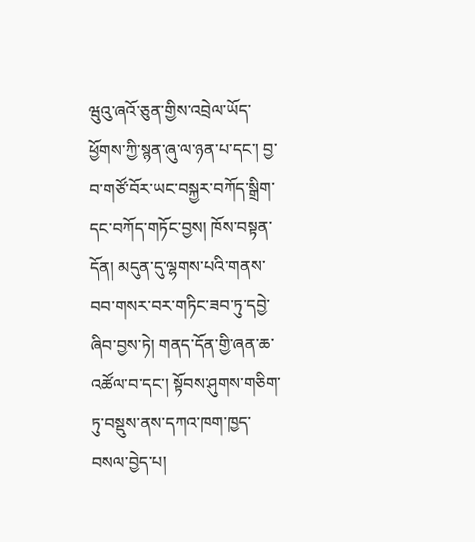ཝུའུ་ཞའོ་ཅུན་གྱིས་འབྲེལ་ཡོད་ཕྱོགས་ཀྱི་སྙན་ཞུ་ལ་ཉན་པ་དང་། བྱ་བ་གཙོ་བོར་ཡང་བསྐྱར་བཀོད་སྒྲིག་དང་བཀོད་གཏོང་བྱས། ཁོས་བསྟན་དོན། མདུན་དུ་ལྷགས་པའི་གནས་བབ་གསར་བར་གཏིང་ཟབ་ཏུ་དབྱེ་ཞིབ་བྱས་ཏེ། གནད་དོན་གྱི་ཞན་ཆ་འཚོལ་བ་དང་། སྟོབས་ཤུགས་གཅིག་ཏུ་བསྡུས་ནས་དཀའ་ཁག་ཁྱད་བསལ་བྱེད་པ།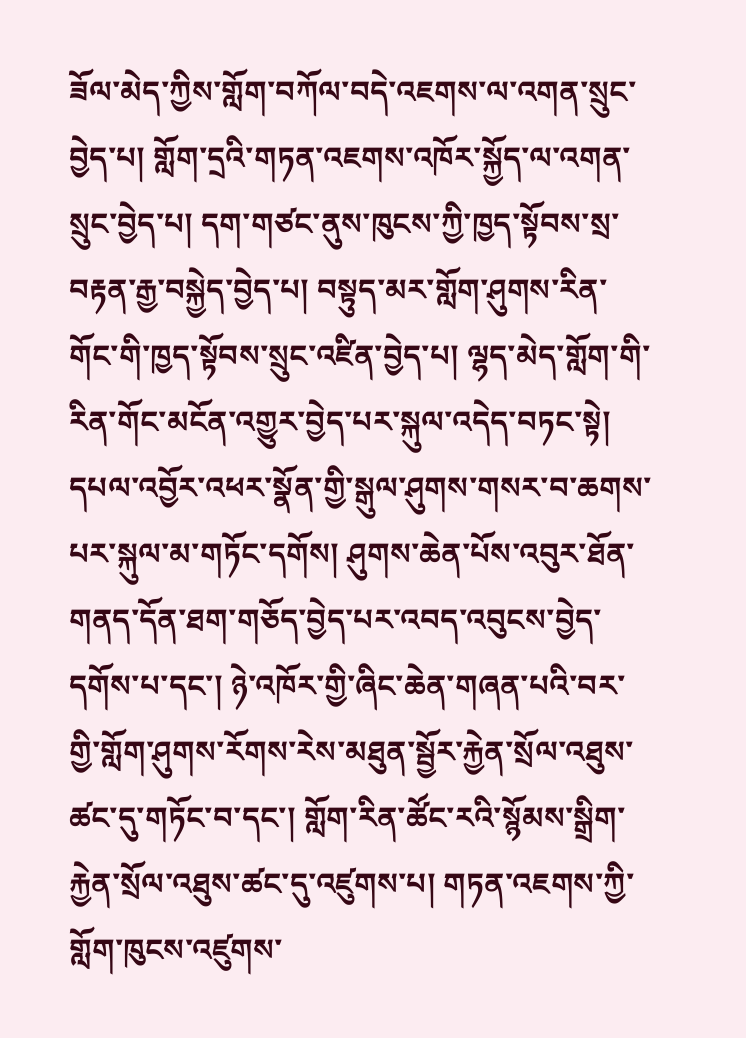ཟོལ་མེད་ཀྱིས་གློག་བཀོལ་བདེ་འཇགས་ལ་འགན་སྲུང་བྱེད་པ། གློག་དྲའི་གཏན་འཇགས་འཁོར་སྐྱོད་ལ་འགན་སྲུང་བྱེད་པ། དག་གཙང་ནུས་ཁུངས་ཀྱི་ཁྱད་སྟོབས་སྲ་བརྟན་རྒྱ་བསྐྱེད་བྱེད་པ། བསྟུད་མར་གློག་ཤུགས་རིན་གོང་གི་ཁྱད་སྟོབས་སྲུང་འཛིན་བྱེད་པ། ལྷད་མེད་གློག་གི་རིན་གོང་མངོན་འགྱུར་བྱེད་པར་སྐུལ་འདེད་བཏང་སྟེ། དཔལ་འབྱོར་འཕར་སྣོན་གྱི་སྒུལ་ཤུགས་གསར་བ་ཆགས་པར་སྐུལ་མ་གཏོང་དགོས། ཤུགས་ཆེན་པོས་འབུར་ཐོན་གནད་དོན་ཐག་གཅོད་བྱེད་པར་འབད་འབུངས་བྱེད་དགོས་པ་དང་། ཉེ་འཁོར་གྱི་ཞིང་ཆེན་གཞན་པའི་བར་གྱི་གློག་ཤུགས་རོགས་རེས་མཐུན་སྦྱོར་རྐྱེན་སྲོལ་འཐུས་ཚང་དུ་གཏོང་བ་དང་། གློག་རིན་ཚོང་རའི་སྙོམས་སྒྲིག་རྐྱེན་སྲོལ་འཐུས་ཚང་དུ་འཛུགས་པ། གཏན་འཇགས་ཀྱི་གློག་ཁུངས་འཛུགས་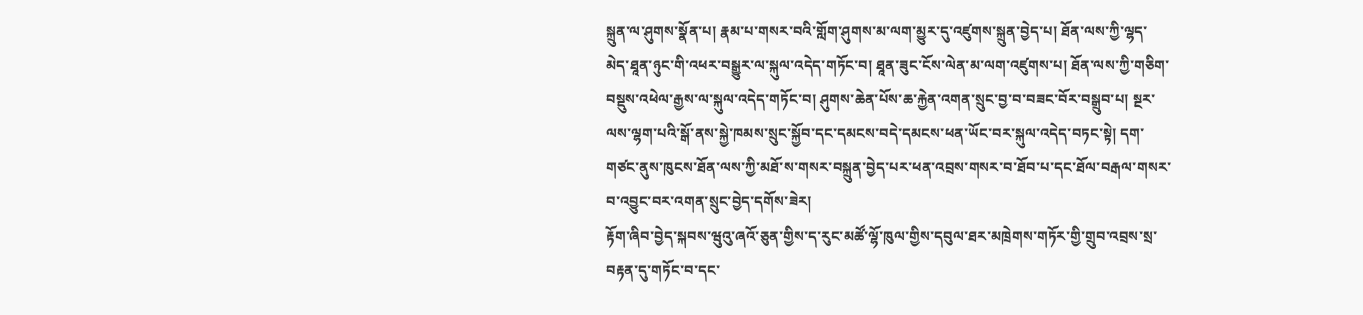སྐྲུན་ལ་ཤུགས་སྣོན་པ། རྣམ་པ་གསར་བའི་གློག་ཤུགས་མ་ལག་མྱུར་དུ་འཛུགས་སྐྲུན་བྱེད་པ། ཐོན་ལས་ཀྱི་ལྷད་མེད་ཐཱན་ཉུང་གི་འཕར་བསྒྱུར་ལ་སྐུལ་འདེད་གཏོང་བ། ཐཱན་ཟུང་ངོས་ལེན་མ་ལག་འཛུགས་པ། ཐོན་ལས་ཀྱི་གཅིག་བསྡུས་འཕེལ་རྒྱས་ལ་སྐུལ་འདེད་གཏོང་བ། ཤུགས་ཆེན་པོས་ཆ་རྐྱེན་འགན་སྲུང་བྱ་བ་བཟང་བོར་བསྒྲུབ་པ། སྔར་ལས་ལྷག་པའི་སྒོ་ནས་སྐྱེ་ཁམས་སྲུང་སྐྱོབ་དང་དམངས་བདེ་དམངས་ཕན་ཡོང་བར་སྐུལ་འདེད་བཏང་སྟེ། དག་གཙང་ནུས་ཁུངས་ཐོན་ལས་ཀྱི་མཐོ་ས་གསར་བསྐྲུན་བྱེད་པར་ཕན་འབྲས་གསར་བ་ཐོབ་པ་དང་ཐོལ་བརྒལ་གསར་བ་འབྱུང་བར་འགན་སྲུང་བྱེད་དགོས་ཟེར།
རྟོག་ཞིབ་བྱེད་སྐབས་ཝུའུ་ཞའོ་ཅུན་གྱིས་ད་རུང་མཚོ་ལྷོ་ཁུལ་གྱིས་དབུལ་ཐར་མཁྲེགས་གཏོར་གྱི་གྲུབ་འབྲས་སྲ་བརྟན་དུ་གཏོང་བ་དང་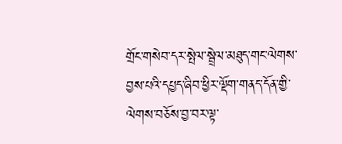གྲོང་གསེབ་དར་སྤེལ་སྦྲེལ་མཐུད་གང་ལེགས་བྱས་པའི་དཔྱད་ཞིབ་ཕྱིར་ལྡོག་གནད་དོན་གྱི་ལེགས་བཅོས་བྱ་བར་ལྟ་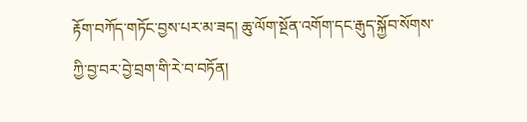རྟོག་བཀོད་གཏོང་བྱས་པར་མ་ཟད། ཆུ་ལོག་སྔོན་འགོག་དང་རྒུད་སྐྱོབ་སོགས་ཀྱི་བྱ་བར་བྱེ་བྲག་གི་རེ་བ་བཏོན།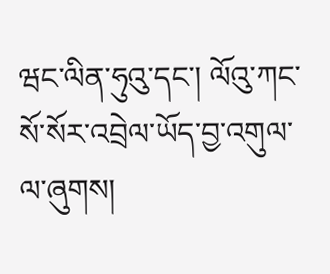ཝང་ལིན་ཧུའུ་དང་། ལོའུ་ཀང་སོ་སོར་འབྲེལ་ཡོད་བྱ་འགུལ་ལ་ཞུགས།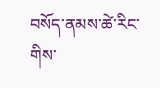བསོད་ནམས་ཚེ་རིང་གིས་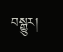བསྒྱུར།